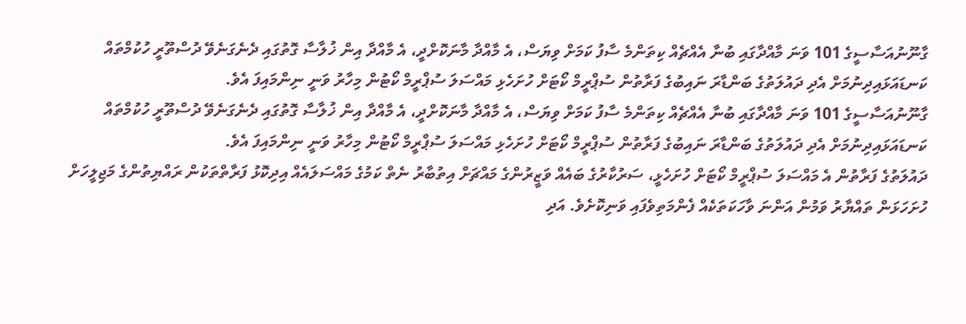ގާނޫނުއަސާސީގެ 101 ވަނަ މާއްދާގައި ބުނާ އެއްޗެއް ކިތަންމެ ސާފު ކަމަށް ވިޔަސް، އެ މާއްދާ މާނަކޮށްދީ، އެ މާއްދާ އިން ޚުލާސާ ގޮތުގައި ދެނެގަނެވޭ ދުސްތޫރީ ހުކުމްތައް ކަނޑައަޅައިދިނުމަށް އެދި ދައުލަތުގެ ބަންޑާރަ ނައިބުގެ ފަރާތުން ސުޕްރީމް ކޯޓަށް ހުށަހެޅި މައްސަލަ ސުޕްރީމް ކޯޓުން މިހާރު ވަނީ ނިންމައިފަ އެވެ.
ގާނޫނުއަސާސީގެ 101 ވަނަ މާއްދާގައި ބުނާ އެއްޗެއް ކިތަންމެ ސާފު ކަމަށް ވިޔަސް، އެ މާއްދާ މާނަކޮށްދީ، އެ މާއްދާ އިން ޚުލާސާ ގޮތުގައި ދެނެގަނެވޭ ދުސްތޫރީ ހުކުމްތައް ކަނޑައަޅައިދިނުމަށް އެދި ދައުލަތުގެ ބަންޑާރަ ނައިބުގެ ފަރާތުން ސުޕްރީމް ކޯޓަށް ހުށަހެޅި މައްސަލަ ސުޕްރީމް ކޯޓުން މިހާރު ވަނީ ނިންމައިފަ އެވެ.
ދައުލަތުގެ ފަރާތުން އެ މައްސަލަ ސުޕްރީމް ކޯޓަށް ހުށަހެޅީ، ސަރުކާރުގެ ބައެއް ވަޒީރުންގެ މައްޗަށް އިތުބާރު ނެތް ކަމުގެ މައްސަލައެއް އިދިކޮޅު ފަރާތްތަކުން ރައްޔިތުންގެ މަޖިލީހަށް ހުށަހަޅަން ތައްޔާރު ވަމުން އަންނަ ވާހަކަތަކެއް ފެންމަތިވެފައި ވަނިކޮށެވެ. އަދި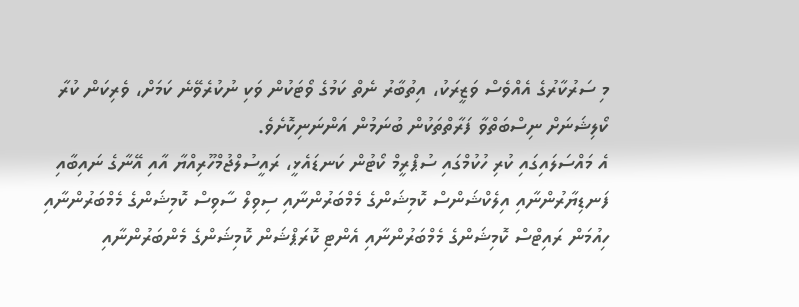މި ސަރުކާރުގެ އެއްވެސް ވަޒީރަކު، އިތުބާރު ނެތް ކަމުގެ ވޯޓަކުން ވަކި ނުކުރެވޭނެ ކަމަށް، ވެރިކަން ކުރާ ކޯލިޝަނަށް ނިސްބަތްވާ ފަރާތްތަކުން ބުނަމުން އަންނަނިކޮށެވެ.
އެ މައްސަލައިގައި ކުރި ހުކުމްގައި ސުޕްރީމް ކޯޓުން ކަނޑައެޅީ، ރައީސުލްޖުމްހޫރިއްޔާ އާއި އޭނާގެ ނައިބާއި ފަނޑިޔާރުންނާއި އިލެކްޝަންސް ކޮމިޝަންގެ މެމްބަރުންނާއި ސިވިލް ސާވިސް ކޮމިޝަންގެ މެމްބަރުންނާއި ހިއުމަން ރައިޓްސް ކޮމިޝަންގެ މެމްބަރުންނާއި އެންޓި ކޮރަޕްޝަން ކޮމިޝަންގެ މެންބަރުންނާއި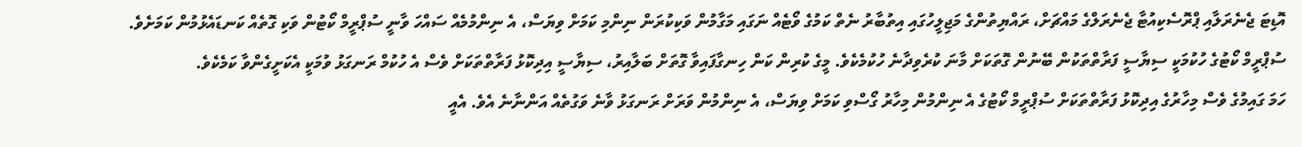އޮޑިޓަ ޖެނެރަލާއި ޕްރޮސެކިއުޓާ ޖެނެރަލްގެ މައްޗަށް، ރައްޔިތުންގެ މަޖިލީހުގައި އިތުބާރު ނެތް ކަމުގެ ވޯޓެއް ނަގައި މަގާމުން ވަކިކުރަން ނިންމި ކަމަށް ވިޔަސް، އެ ނިންމުމެއް ސައްހަ ވާނީ ސުޕްރީމް ކޯޓުން ވަކި ގޮތެއް ކަނޑައެޅުމުން ކަމަށެވެ.
ސުޕްރީމް ކޯޓުގެ ހުކުމަކީ ސިޔާސީ ފަރާތްތަކުން ބޭނުން ގޮތަކަށް މާނަ ކުރެވިދާނެ ހުކުމެކެވެ. މީގެ ކުރިން ކަން ހިނގާފައިވާ ގޮތަށް ބަލާއިރު، ސިޔާސީ އިދިކޮޅު ފަރާތްތަކަށް ވެސް އެ ހުކުމް ރަނގަޅު ވުމަކީ އެކަށީގެންވާ ކަމެކެވެ.
ހަމަ ގައިމުގެ ވެސް މިހާރުގެ އިދިކޮޅު ފަރާތްތަކަށް ސުޕްރީމް ކޯޓުގެ އެ ނިންމުން މިހާރު ގޯސްވި ކަމަށް ވިޔަސް، އެ ނިންމުން ވަރަށް ރަނގަޅު ވާނެ ވަގުތެއް އަންނާނެ އެވެ. އެއީ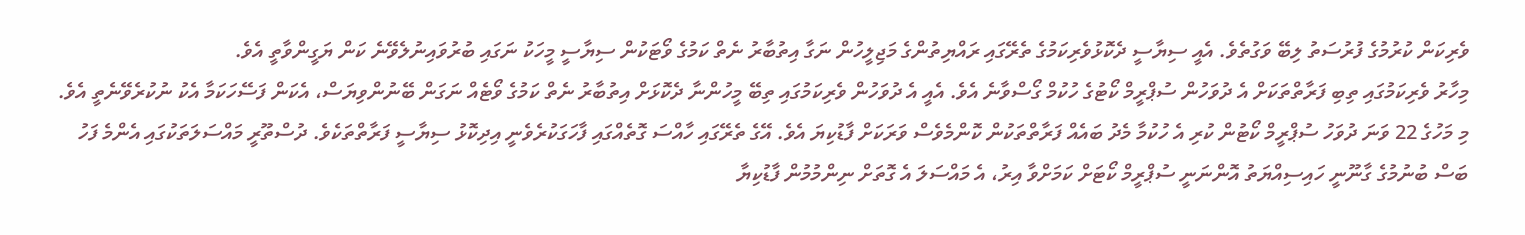ވެރިކަން ކުރުމުގެ ފުރުސަތު ލިބޭ ވަގުތެވެ. އެއީ ސިޔާސީ ދެކޮޅުވެރިކަމުގެ ތެރޭގައި ރައްޔިތުންގެ މަޖިލީހުން ނަގާ އިތުބާރު ނެތް ކަމުގެ ވޯޓަކުން ސިޔާސީ މީހަކު ނަގައި ބުރުވައިނުލެވޭނެ ކަން ޔަގީންވާތީ އެވެ.
މިހާރު ވެރިކަމުގައި ތިބި ފަރާތްތަކަށް އެ ދުވަހުން ސުޕްރީމް ކޯޓުގެ ހުކުމް ގޯސްވާނެ އެވެ. އެއީ އެ ދުވަހުން ވެރިކަމުގައި ތިބޭ މީހުންނާ ދެކޮޅަށް އިތުބާރު ނެތް ކަމުގެ ވޯޓެއް ނަގަން ބޭނުންވިޔަސް، އެކަން ފަސޭހަކަމާ އެކު ނުކުރެވޭނެތީ އެވެ.
މި މަހުގެ 22 ވަނަ ދުވަހު ސުޕްރީމް ކޯޓުން ކުރި އެ ހުކުމާ މެދު ބައެއް ފަރާތްތަކުން ކޮންމެވެސް ވަރަކަށް ފާޑުކިޔަ އެވެ. އޭގެ ތެރޭގައި ހާއްސަ ގޮތެއްގައި ފާހަގަކުރެވެނީ އިދިކޮޅު ސިޔާސީ ފަރާތްތަކެވެ. ދުސްތޫރީ މައްސަލަތަކުގައި އެންމެ ފަހު ބަސް ބުނުމުގެ ގާނޫނީ ހައިސިއްޔަތު އޮންނަނީ ސުޕްރީމް ކޯޓަށް ކަމަށްވާ އިރު، އެ މައްސަލަ އެ ގޮތަށް ނިންމުމުން ފާޑުކިޔާ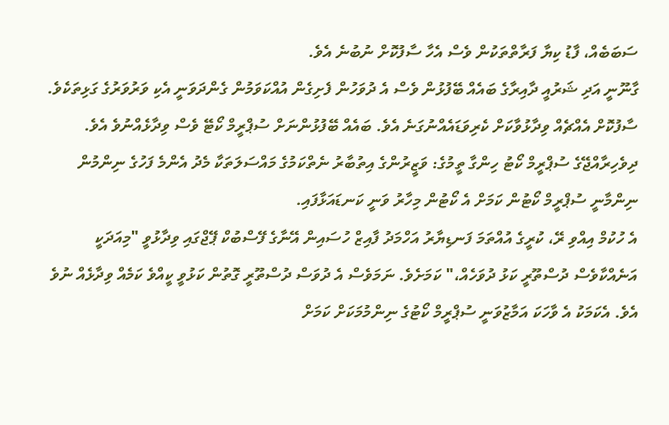ސަބަބެއް، ފާޑު ކިޔާ ފަރާތްތަކުން ވެސް އެހާ ސާފުކޮށް ނުބުނެ އެވެ.
ގާނޫނީ އަދި ޝަރުއީ ދާއިރާގެ ބައެއް ބޭފުޅުން ވެސް އެ ދުވަހުން ފެށިގެން އުއްކަވަމުން ގެންދަވަނީ އެކި ވަރުވަރުގެ ގަޅިތަކެވެ. ސާފުކޮށް އެއްޗެއް ވިދާޅުވާކަށް ކެރިވަޑައެއްނުގަނެ އެވެ. ބައެއް ބޭފުޅުންނަށް ސުޕްރީމް ކޯޓޭ ވެސް ވިދާޅެއްނުވެ އެވެ.
ދިވެހިރާއްޖޭގެ ސުޕްރީމް ކޯޓު ހިންގާ ތީމުގެ: ވަޒީރުންގެ އިތުބާރު ނެތްކަމުގެ މައްސަލަތަކާ މެދު އެންމެ ފަހުގެ ނިންމުން ނިންމާނީ ސުޕްރީމް ކޯޓުން ކަމަށް އެ ކޯޓުން މިހާރު ވަނީ ކަނޑައަޅާފައި.
އެ ހުކުމް އިއްވި ރޭ، ކުރީގެ އުއްތަމަ ފަނޑިޔާރު އަހްމަދު ފާއިޒް ހުސައިން އޭނާގެ ފޭސްބުކް ޕޭޖްގައި ވިދާޅުވީ "މިއަދަކީ އަނެއްކާވެސް ދުސްތޫރީ ކަޅު ދުވަހެއް،" ކަމަށެވެ. ނަމަވެސް އެ ދުވަސް ދުސްތޫރީ ގޮތުން ކަޅުވީ ކީއްވެ ކަމެއް ވިދާޅެއް ނުވެ އެވެ. އެކަމަކު އެ ވާހަކަ އަމާޒުވަނީ ސުޕްރީމް ކޯޓުގެ ނިންމުމަކަށް ކަމަށް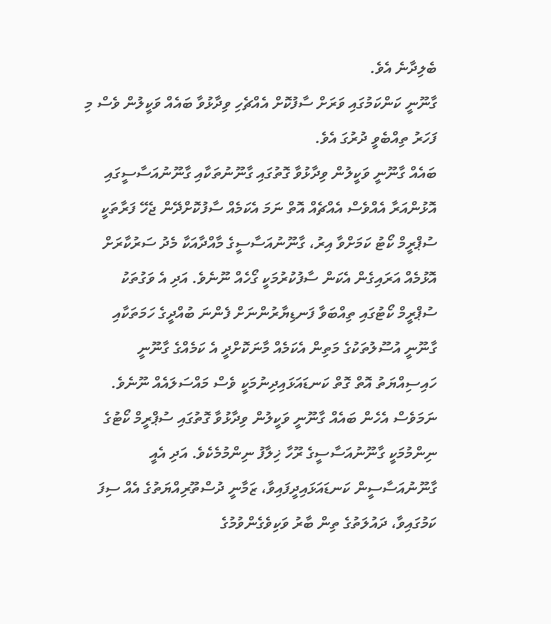ބެލިދާނެ އެވެ.
ގާނޫނީ ކަންކަމުގައި ވަރަށް ސާފުކޮށް އެއްޗެހި ވިދާޅުވާ ބައެއް ވަކީލުން ވެސް މި ފަހަރު ތިއްބެވީ ދުރުގަ އެވެ.
ބައެއް ގާނޫނީ ވަކީލުން ވިދާޅުވާ ގޮތުގައި ގާނޫނުތަކާއި ގާނޫނުއަސާސީގައި އޮޅުންއަރާ އެއްވެސް އެއްޗެއް އޮތް ނަމަ އެކަމެއް ސާފުކޮށްދޭން ޖެހޭ ފަރާތަކީ ސުޕްރީމް ކޯޓު ކަމަށްވާ އިރު، ގާނޫނުއަސާސީގެ މާއްދާއަކާ މެދު ސަރުކާރަށް އޮޅުމެއް އަރައިގެން އެކަން ސާފުކުރުމަކީ ގޯހެއް ނޫނެވެ. އަދި އެ ވަގުތަކު ސުޕްރީމް ކޯޓުގައި ތިއްބަވާ ފަނޑިޔާރުންނަށް ފެންނަ ބުއްދީގެ ހަމަތަކާއި ގާނޫނީ އުސޫލުތަކުގެ މަތިން އެކަމެއް މާނަކޮށްދީ އެ ކަމެއްގެ ގާނޫނީ ހައިސިއްޔަތު އޮތް ގޮތް ކަނޑައަޅައިދިނުމަކީ ވެސް މައްސަލައެއް ނޫނެވެ.
ނަމަވެސް އެހެން ބައެއް ގާނޫނީ ވަކީލުން ވިދާޅުވާ ގޮތުގައި ސުޕްރީމް ކޯޓުގެ ނިންމުމަކީ ގާނޫނުއަސާސީގެ ރޫހާ ޚިލާފު ނިންމުމެކެވެ. އަދި އެއީ ގާނޫނުއަސާސީން ކަނޑައަޅައިދީފައިވާ، ޒަމާނީ ދުސްތޫރިއްޔަތުގެ އެއް ސިފަ ކަމުގައިވާ، ދައުލަތުގެ ތިން ބާރު ވަކިވެގެންވުމުގެ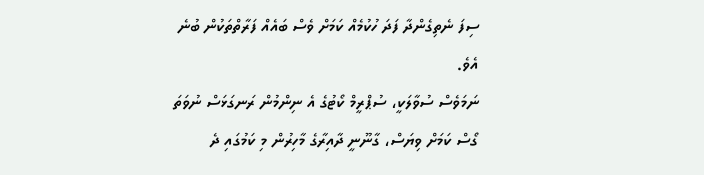ސިފަ ނެތިގެންދާ ފަދަ ހުކުމެއް ކަމަށް ވެސް ބައެއް ފަރާތްތަކުން ބުނެ އެވެ.
ނަމަވެސް ސުވާލަކީ، ސުޕްރީމް ކޯޓުގެ އެ ނިންމުން ރަނގަޅަސް ނުވަތަ ގޯސް ކަމަށް ވިޔަސް، ގާނޫނީ ދާއިރާގެ މާހިރުން މި ކަމުގައި ދެ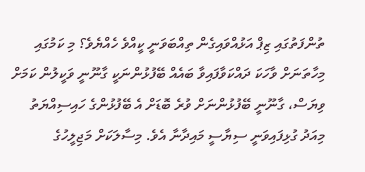ތުންފަތުގައި ޒިޕް އަޅުއްވައިގެން ތިއްބަވަނީ ކީއްވެ ހެއްޔެވެ؟ މި ކަމުގައި މިހާތަނަށް ވާހަކަ ދައްކަވާފައިވާ ބައެއް ބޭފުޅުންނަކީ ގާނޫނީ ވަކީލުން ކަމަށް ވިޔަސް، ގާނޫނީ ބޭފުޅުންނަށް ވުރެ ބޮޑަށް އެ ބޭފުޅުންގެ ހައިސިއްޔަތު މިއަދު ގުޅިފައިވަނީ ސިޔާސީ މައިދާނާ އެވެ. މިސާލަކަށް މަޖިލީހުގެ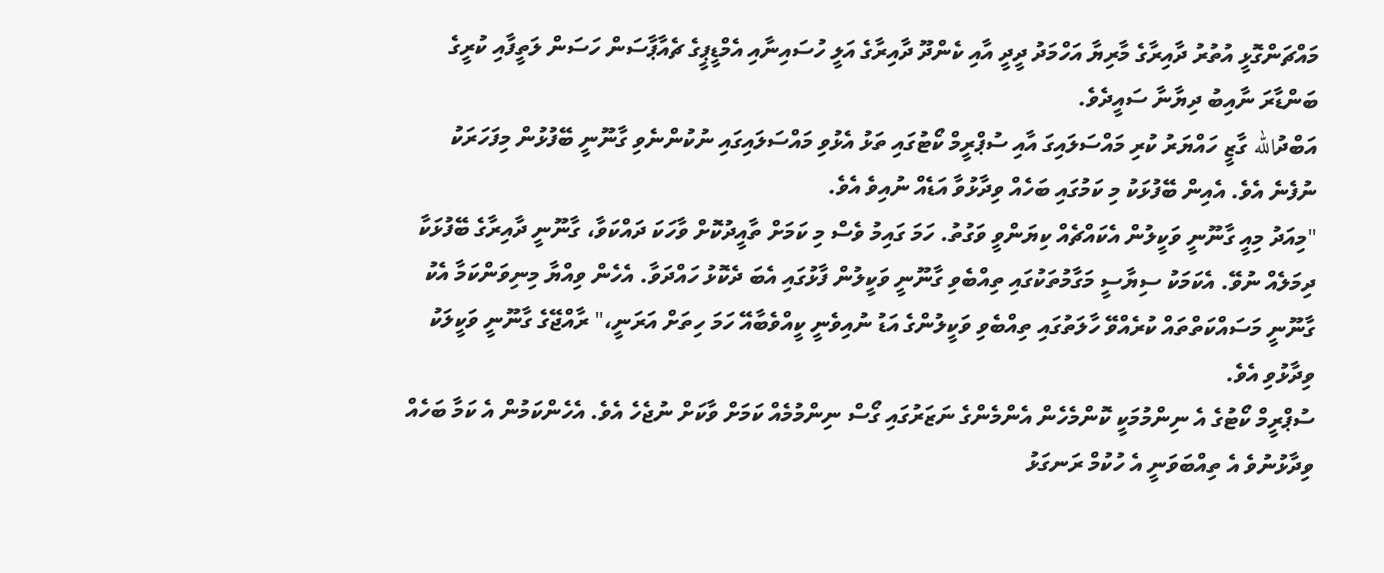މައްޗަންގޮޅީ އުތުރު ދާއިރާގެ މާރިޔާ އަހްމަދު ދީދީ އާއި ކެންދޫ ދާއިރާގެ އަލީ ހުސައިނާއި އެމްޑީޕީގެ ޗެއާޕާސަން ހަސަން ލަތީފާއި ކުރީގެ ބަންޑާރަ ނާއިބު ދިޔާނާ ސައީދެވެ.
އަބްދުالله ގާޒީ ހައްޔަރު ކުރި މައްސަލައިގަ އާއި ސުޕްރީމް ކޯޓުގައި ތަޅު އެޅުވި މައްސަލައިގައި ނުކުންނެވި ގާނޫނީ ބޭފުޅުން މިފަހަރަކު ނުފެނެ އެވެ. އެއިން ބޭފުޅަކު މި ކަމުގައި ބަހެއް ވިދާޅުވާ އަޑެއް ނުއިވެ އެވެ.
"މިއަދު މިއީ ގާނޫނީ ވަކީލުން އެކައްޗެއް ކިޔަންވީ ވަގުތު. ހަމަ ގައިމު ވެސް މި ކަމަށް ތާއީދުކޮށް ވާހަކަ ދައްކަވާ، ގާނޫނީ ދާއިރާގެ ބޭފުޅަކާ ދިމަލެއް ނުވޭ. އެކަމަކު ސިޔާސީ މަގާމުތަކުގައި ތިއްބެވި ގާނޫނީ ވަކީލުން ފާޅުގައި އެބަ ދެކޮޅު ހައްދަވާ. އެހެން ވިއްޔާ މިނިވަންކަމާ އެކު ގާނޫނީ މަސައްކަތްތައް ކުރެއްވޭ ހާލަތުގައި ތިއްބެވި ވަކީލުންގެ އަޑު ނުއިވެނީ ކީއްވެބާއޭ ހަމަ ހިތަށް އަރަނީ،" ރާއްޖޭގެ ގާނޫނީ ވަކީލަކު ވިދާޅުވި އެވެ.
ސުޕްރީމް ކޯޓުގެ އެ ނިންމުމަކީ ކޮންމެހެން އެންމެންގެ ނަޒަރުގައި ގޯސް ނިންމުމެއް ކަމަށް ވާކަށް ނުޖެހެ އެވެ. އެހެންކަމުން އެ ކަމާ ބަހެއް ވިދާޅުނުވެ އެ ތިއްބަވަނީ އެ ހުކުމް ރަނގަޅު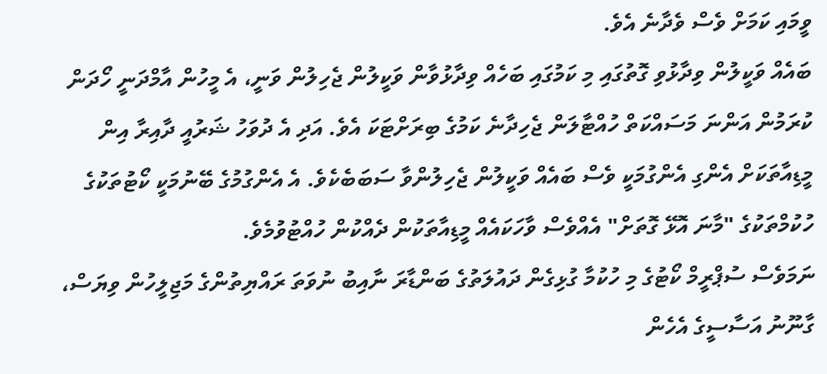ވީމައި ކަމަށް ވެސް ވެދާނެ އެވެ.
ބައެއް ވަކީލުން ވިދާޅުވި ގޮތުގައި މި ކަމުގައި ބަހެއް ވިދާޅުވާން ވަކީލުން ޖެހިލުން ވަނީ، އެ މީހުން އާމްދަނީ ހޯދަން ކުރަމުން އަންނަ މަސައްކަތް ހުއްޓާލަން ޖެހިދާނެ ކަމުގެ ބިރަށްޓަކަ އެވެ. އަދި އެ ދުވަހު ޝަރުއީ ދާއިރާ އިން މީޑިއާތަކަށް އެންގި އެންގުމަކީ ވެސް ބައެއް ވަކީލުން ޖެހިލުންވާ ސަބަބެކެވެ. އެ އެންގުމުގެ ބޭނުމަކީ ކޯޓުތަކުގެ ހުކުމްތަކުގެ "މާނަ އޮޅޭ ގޮތަށް" އެއްވެސް ވާހަކައެއް މީޑިއާތަކުން ދެއްކުން ހުއްޓުވުމެވެ.
ނަމަވެސް ސުޕްރީމް ކޯޓުގެ މި ހުކުމާ ގުޅިގެން ދައުލަތުގެ ބަންޑާރަ ނާއިބު ނުވަތަ ރައްޔިތުންގެ މަޖިލީހުން ވިޔަސް، ގާނޫނު އަސާސީގެ އެހެން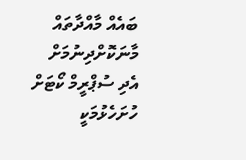ބައެއް މާއްދާތައް މާނަކޮށްދިނުމަށް އެދި ސުޕްރީމް ކޯޓަށް ހުށަހެޅުމަކީ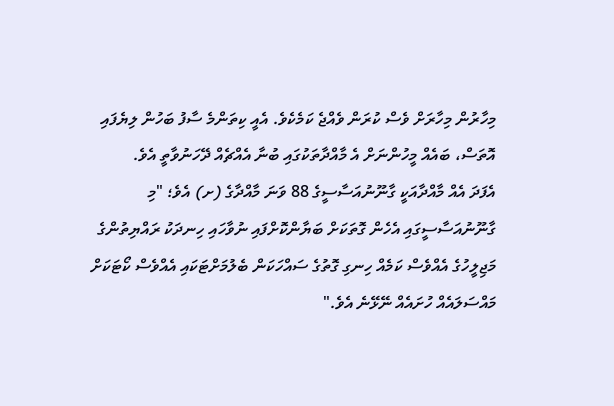މިހާރުން މިހާރަށް ވެސް ކުރަން ވެއްޖެ ކަމެކެވެ. އެއީ ކިތަންމެ ސާފު ބަހުން ލިޔެފައި އޮތަސް، ބައެއް މީހުންނަށް އެ މާއްދާތަކުގައި ބުނާ އެއްޗެއް ދޭހަނުވާތީ އެވެ.
އެފަދަ އެއް މާއްދާއަކީ ގާނޫނުއަސާސީގެ 88 ވަނަ މާއްދާގެ (ށ) އެވެ؛ "މި ގާނޫނުއަސާސީގައި އެހެން ގޮތަކަށް ބަޔާންކޮށްފައި ނުވާހައި ހިނދަކު ރައްޔިތުންގެ މަޖިލީހުގެ އެއްވެސް ކަމެއް ހިނގި ގޮތުގެ ސައްހަކަން ބެލުމަށްޓަކައި އެއްވެސް ކޯޓަކަށް މައްސަލައެއް ހުށައެއް ނޭޅޭނެ އެވެ."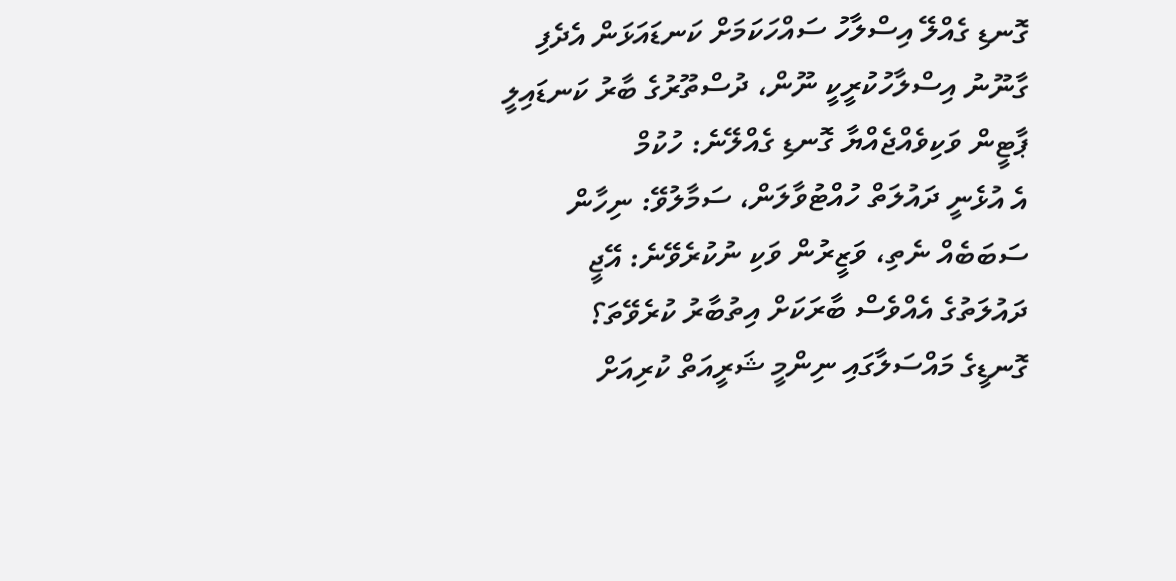ގޮނޑި ގެއްލޭ އިސްލާހު ސައްހަކަމަށް ކަނޑައަޅަން އެދެފި
ގާނޫނު އިސްލާހުކުރީކީ ނޫން، ދުސްތޫރުގެ ބާރު ކަނޑައިލީ
ޕާޓީން ވަކިވެއްޖެއްޔާ ގޮނޑި ގެއްލޭނެ: ހުކުމް
އެ އުޅެނީ ދައުލަތް ހުއްޓުވާލަން، ސަމާލުވޭ: ނިހާން
ސަބަބެއް ނެތި، ވަޒީރުން ވަކި ނުކުރެވޭނެ: އޭޖީ
ދައުލަތުގެ އެއްވެސް ބާރަކަށް އިތުބާރު ކުރެވޭތަ؟
ގޮނޑީގެ މައްސަލާގައި ނިންމީ ޝަރީއަތް ކުރިއަށް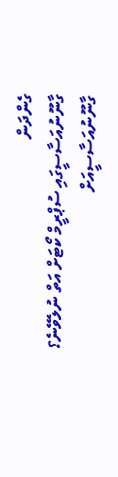ގެންދަން
ގާނޫނުއަސާސީގައި ސުޕްރީމް ކޯޓަށް އަތް ނުލެވޭނެ؟
ގާނޫނުއަސާސީއަށް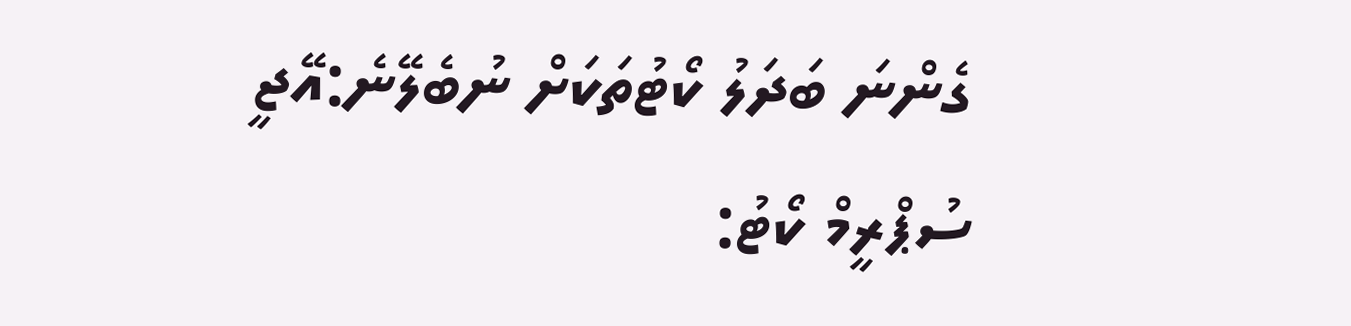ގެންނަ ބަދަލު ކޯޓުތަކަށް ނުބެލޭނެ:އޭޖީ
ސުޕްރީމް ކޯޓު: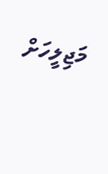މަޖިލީހަށް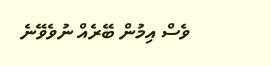ވެސް އިމުން ބޭރެއް ނުވެވޭނެ